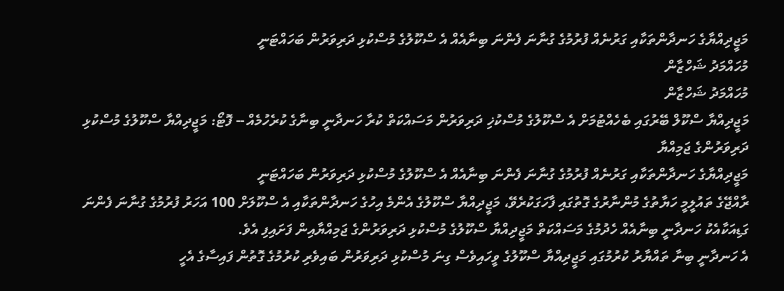މަޖީދިއްޔާގެ ހަނދާންތަކާއި ގަރުނެއް ފުރުމުގެ ގުނާނަ ފެންނަ ބިނާއެއް އެ ސްކޫލުގެ މުސްކުޅި ދަރިވަރުން ބަހައްޓަނީ
މުހައްމަދު ޝަހްޒާން
މުހައްމަދު ޝަހްޒާން
މަޖީދިއްޔާ ސްކޫލް ބޭރުގައި ބެހެއްޓުމަށް އެ ސްކޫލުގެ މުސްކުޚި ދަރިވަރުން މަސައްކަތް ކުރާ ހަނދާނީ ބިނާގެ ކުރެހުމެއް -- ފޮޓޯ: މަޖީދިއްޔާ ސްކޫލުގެ މުސްކުޅި ދަރިވަރުންގެ ޖަމިއްޔާ
މަޖީދިއްޔާގެ ހަނދާންތަކާއި ގަރުނެއް ފުރުމުގެ ގުނާނަ ފެންނަ ބިނާއެއް އެ ސްކޫލުގެ މުސްކުޅި ދަރިވަރުން ބަހައްޓަނީ
ރާއްޖޭގެ ތައުލީމީ ހަޔާތުގެ މުންނާރުގެ ގޮތުގައި ފާހަގަކުރެވޭ، މަޖީދިއްޔާ ސްކޫލުގެ އެންމެ އިހުގެ ހަނދާންތަކާއި އެ ސްކޫލަށް 100 އަހަރު ފުރުމުގެ ގުނާނަ ފެންނަ ގަޑިއަކާއެކު ހަނދާނީ ބިނާއެއް ހެދުމުގެ މަސައްކަތް މަޖީދިއްޔާ ސްކޫލުގެ މުސްކުޅި ދަރިވަރުންގެ ޖަމިއްޔާއިން ފަށައިފި އެވެ.
އެ ހަނދާނީ ބިނާ ތައްޔާރު ކުރުމުގައި މަޖީދިއްޔާ ސްކޫލުގެ ވީހައިވެސް ގިނަ މުސްކުޅި ދަރިވަރުން ބައިވެރި ކުރުމުގެ ގޮތުން ފައިސާގެ އެހީ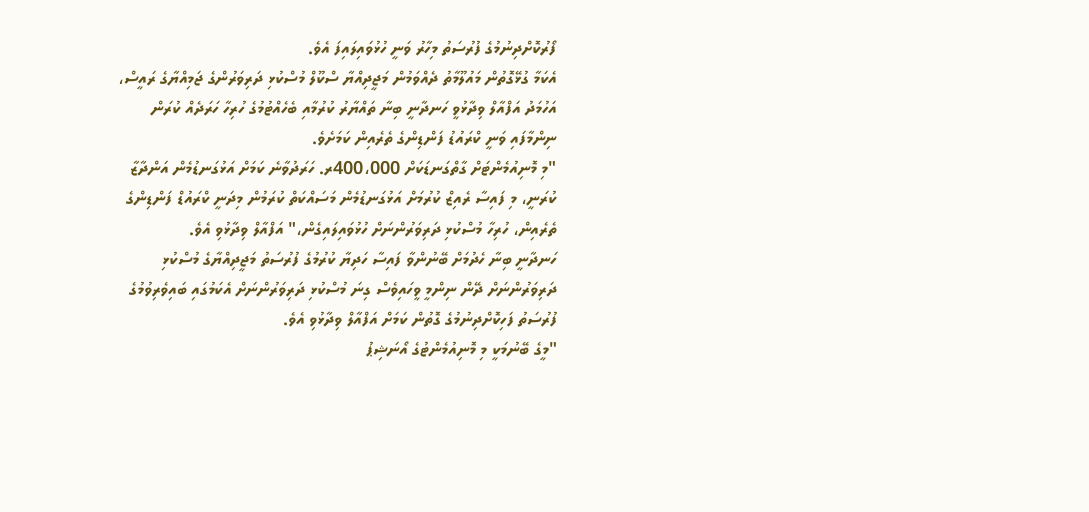ފޯރުކޮށްދިނުމުގެ ފުރުސަތު މިހާރު ވަނީ ހުޅުވައިލައިފަ އެވެ.
އެކަމާ ގުޅޭގޮތުން މައުލޫމާތު ދެއްވަމުން މަޖީދިއްޔާ ސްކޫލް މުސްކުޅި ދަރިވަރުންގެ ޖަމިއްޔާގެ ރައީސް، އަހުމަދު އަފްއާލް ވިދާޅުވީ ހަނދާނީ ބިނާ ތައްޔާރު ކުރުމާއި ބެހެއްޓުމުގެ ހުރިހާ ހަރަދެއް ކުރަން ނިންމާފައި ވަނީ ކްރައުޑު ފަންޑިންގެ ތެރެއިން ކަމަށެވެ.
"މި މޮނިއުމެންޓަށް ގާތްގަނޑަކަށް 400،000ރ. ހަރަދުވާނެ ކަމަށް އަޅުގަނޑުމެން އަންދާޒާ ކުރަނީ، މި ފައިސާ ރެއިޒް ކުރުމަށް އަޅުގަނޑުމެން މަސައްކަތް ކުރަމުން މިދަނީ ކްރައުޑް ފަންޑިންގެ ތެރެއިން، ހުރިހާ މުސްކުޅި ދަރިވަރުންނަށް ހުޅުވައިލައިގެން،" އަފްއާލް ވިދާޅުވި އެވެ.
ހަނދާނީ ބިނާ ހެދުމަށް ބޭނުންވާ ފައިސާ ހަދިޔާ ކުރުމުގެ ފުރުސަތު މަޖީދިއްޔާގެ މުސްކުޅި ދަރިވަރުންނަށް ދޭން ނިންމީ ވީހައިވެސް ގިނަ މުސްކުޅި ދަރިވަރުންނަށް އެކަމުގައި ބައިވެރިވުމުގެ ފުރުސަތު ފަހިކޮށްދިނުމުގެ ގޮތުން ކަމަށް އަފްއާލް ވިދާޅުވި އެވެ.
"މީގެ ބޭނުމަކީ މި މޮނިއުމެންޓުގެ އޯނަޝިޕު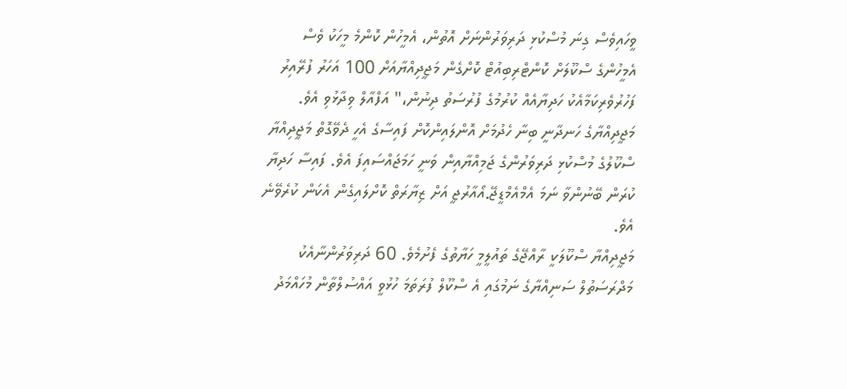ވީހައިވެސް ގިނަ މުސްކުޅި ދަރިވަރުންނަށް އޮތުން، އެމީހުން ކޮންމެ މީހަކު ވެސް އެމީހުންގެ ސްކޫލަށް ކޮންޓްރިބިއުޓް ކޮށްގެން މަޖީދިއްޔާއަށް 100 އަހަރު ފުރޭއިރު ފަހުރުވެރިކަމާއެކު ހަދިޔާއެއް ކުރުމުގެ ފުރުސަތު ދިނުން،" އަފްއާލް ވިދާޅުވި އެވެ.
މަޖީދިއްޔާގެ ހަނދާނީ ބިނާ ހެދުމަށް އޮންލައިންކޮށް ފައިސާގެ އެހީ ދެވޭގޮތް މަޖީދިއްޔާ ސްކޫލުގެ މުސްކުޅި ދަރިވަރުންގެ ޖަމިއްޔާއިން ވަނީ ހަމަޖައްސައިފަ އެވެ. ފައިސާ ހަދިޔާ ކުރަން ބޭނުންވާ ނަމަ އެމްއެމްޑީޖޭ.އޯއާރުޖީ އަށް ޒިޔާރަތް ކޮށްލައިގެން އެކަން ކުރެވޭނެ އެވެ.
މަޖީދިއްޔާ ސްކޫލަކީ ރާއްޖޭގެ ތައުލީމީ ހަޔާތުގެ ފެށުމެވެ. 60 ދަރިވަރުންނާއެކު މަދްރަސަތުލް ސަނިއްޔާގެ ނަމުގައި އެ ސްކޫލް ފުރަތަމަ ހުޅުވީ އައްސުލްތާން މުހައްމަދު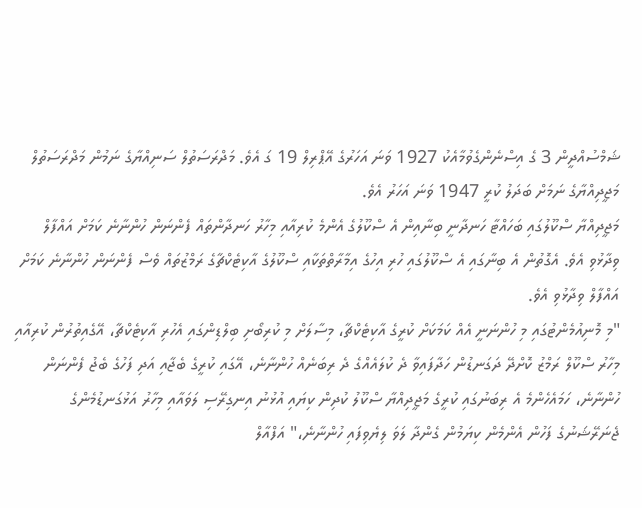ޝަމްސުއްދީން 3 ގެ އިސްނެންގެވުމާއެކު 1927 ވަނަ އަހަރުގެ އޭޕްރިލް 19 ގަ އެވެ. މަދްރަސަތުލް ސަނިއްޔާގެ ނަމުން މަދްރަސަތުލް މަޖީދިއްޔާގެ ނަމަށް ބަދަލު ކުރީ 1947 ވަނަ އަހަރު އެވެ.
މަޖީދިއްޔާ ސްކޫލުގައި ބަހައްޓާ ހަނދާނީ ބިނާއިން އެ ސްކޫލުގެ އެންމެ ކުރިއާއި މިހާރު ހަނދާންތައް ފެންނަން ހުންނާނެ ކަމަށް އައްފާލް ވިދާޅުވި އެވެ. އެގޮތުން އެ ބިނާގައި އެ ސްކޫލުގައި ހުރި އިހުގެ އިމާރާތްތަކާއި ސްކޫލުގެ އާކިޓެކްޗާގެ ރަމްޒުތައް ވެސް ފެންނަން ހުންނާނެ ކަމަށް އައްފާލް ވިދާޅުވި އެވެ.
"މި މޮނިއުމެންޓުގައި މި ހުންނަނީ އެއް ކަމަކަށް ކުރީގެ އާކިޓެކްޗާ، މިސާލަށް މި ކުރިބޯށި ބިލްޑިންގައި އެހުރި އާކިޓެކްޗާ، އޭގެއިތުރުން ކުރިއާއި މިހާރު ސްކޫލް ރަމްޒު ކޮށްދޭ ދަގަނޑުން ހަދާފައިވާ ދެ ކުލައެއްގެ ދެ ރިބަނެއް ހުންނާނެ، އޭގައި ކުރީގެ ބެޖާއި އަދި ފަހުގެ ބެޖު ފެންނަން ހުންނާނެ، ހަމައެހެންމެ އެ ރިބަނުގައި ކުރީގެ މަޖީދިއްޔާ ސްކޫލު ކުދިން ކިޔައި އުޅުނު އިނގިރޭސި ލަވައާއި މިހާރު އަޅުގަނޑުމެންގެ ޖެނަރޭޝަނުގެ ފަހުން އެންމެން ކިޔަމުން ގެންދާ ލަވަ ލިޔެވިފައި ހުންނާނެ،" އަފްއާލް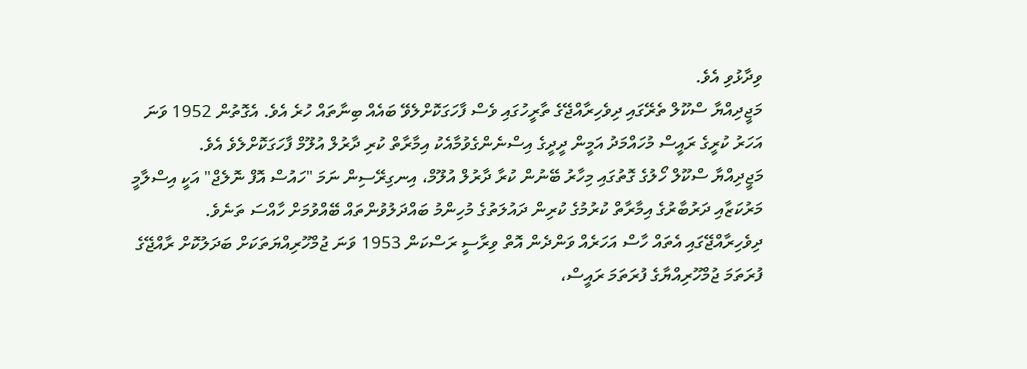ވިދާޅުވި އެވެ.
މަޖީދިއްޔާ ސްކޫލް ތެރޭގައި ދިވެހިރާއްޖޭގެ ތާރީހުގައި ވެސް ފާހަގަކޮށްލެވޭ ބައެއް ބިނާތައް ހުރެ އެވެ. އެގޮތުން 1952 ވަނަ އަހަރު ކުރީގެ ރައީސް މުހައްމަދު އަމީން ދީދީގެ އިސްނެންގެވުމާއެކު އިމާރާތް ކުރި ދާރުލް އުލޫމް ފާހަގަކޮށްލެވެ އެވެ.
މަޖީދިއްޔާ ސްކޫލް ހޯލުގެ ގޮތުގައި މިހާރު ބޭނުން ކުރާ ދާރުލް އުލޫމް، އިނގިރޭސިން ނަމަ "ހައުސް އޮފް ނޮލެޖް" އަކީ އިސްލާމީ މަރުކަޒާއި ދަރުބާރުގެ އިމާރާތް ކުރުމުގެ ކުރިން ދައުލަތުގެ މުހިންމު ބައްދަލުވުންތައް ބޭއްވުމަށް ހާއްސަ ތަނެވެ.
ދިވެހިރާއްޖޭގައި އެތައް ހާސް އަހަރެއް ވަންދެން އޮތް ވިރާސީ ރަސްކަން 1953 ވަނަ ޖުމްހޫރިއްޔަތަކަށް ބަދަލުކޮށް ރާއްޖޭގެ ފުރަތަމަ ޖުމްހޫރިއްޔާގެ ފުރަތަމަ ރައީސް،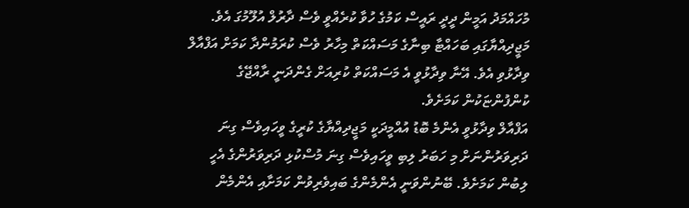މުހައްމަދު އަމީން ދީދީ ރައީސް ކަމުގެ ހުވާ ކުރެއްވީ ވެސް ދާރުލް އުލޫމުގަ އެވެ.
މަޖީދިއްޔާގައި ބަހައްޓާ ބިނާގެ މަސައްކަތް މިހާރު ވެސް ކުރަމުންދާ ކަމަށް އަފްއާލް ވިދާޅުވި އެވެ. އޭނާ ވިދާޅުވީ އެ މަސައްކަތް ކުރިއަށް ގެންދަނީ ރާއްޖޭގެ ކުންފުންޏަކުން ކަމަށެވެ.
އަފްއާލް ވިދާޅުވީ އެންމެ ބޮޑު އުއްމީދަކީ މަޖީދިއްޔާގެ ކުރީގެ ވީހައިވެސް ގިނަ ދަރިވަރުންނަށް މި ހަބަރު ލިބި ވީހައިވެސް ގިނަ މުސްކުޅި ދަރިވަރުންގެ އެހީ ލިބުން ކަމަށެވެ. ބޭނުންވަނީ އެންމެންގެ ބައިވެރިވުން ކަމަށާއި އެންމެން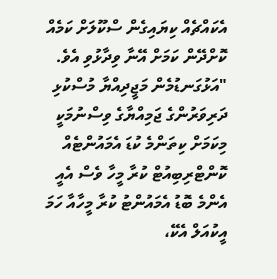އެކައްޗެއް ކިޔައިގެން ސްކޫލަށް ކަމެއް ކޮށްދޭން ކަމަށް އޭނާ ވިދާޅުވި އެވެ.
"އަޅުގަނޑުމެން މަޖީދިއްޔާ މުސްކުޅި ދަރިވަރުންގެ ޖަމިއްޔާގެ ވިސްނުމަކީ މިކަމަށް ކިތަންމެ ކުޑަ އެމައުންޓެއް ކޮންޓްރިބިއުޓް ކުރާ މީހާ ވެސް އެއީ އެންމެ ބޮޑު އެމައުންޓު ކުރާ މީހާއާ ހަމަ އީކުއަލް އެކޭ،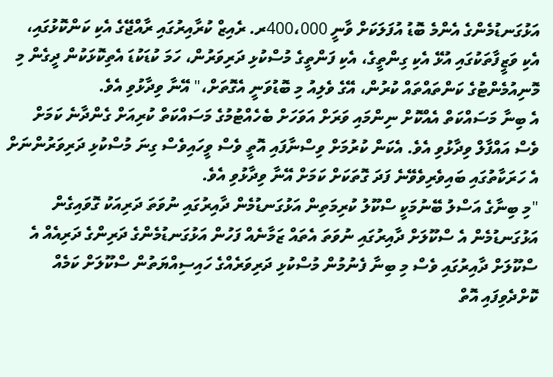އަޅުގަނޑުމެންގެ އެންމެ ބޮޑު އުފަލަކަށް ވާނީ 400،000ރ. ރެއިޒް ކުރާއިރުގައި ރާއްޖޭގެ އެކި ކަންކޮޅުގައި، އެކި ވަޒީފާތަކުގައި އުޅޭ އެކި ގިންތީގެ، އެކި ފަންތީގެ މުސްކުޅި ދަރިވަރުން، ހަމަ ކުޑަކުޑަ އެތިކޮޅަކުން ދީގެން މި މޮނިއުމެންޓުގެ ކަންތައްތައް ކުރުން، އޭގެ ވެލިއު މި ބޮޑުވަނީ އެގޮތަށް،" އޭނާ ވިދާޅުވި އެވެ.
އެ ބިނާ މަސައްކަތް އެއްކޮށް ނިންމައި ވަރަށް އަވަހަށް ބެހެއްޓުމުގެ މަސައްކަތް ކުރިއަށް ގެންދާނެ ކަމަށް ވެސް އައްފާލް ވިދާޅުވި އެވެ. އެކަން ކުރުމަށް ވިސްނާފައި އޮތީ ވެސް ވީހައިވެސް ގިނަ މުސްކުޅި ދަރިވަރުންނަށް އެ ހަރަކާތުގައި ބައިވެރިވެވޭނެ ފަދަ ގޮތަކަށް ކަމަށް އޭނާ ވިދާޅުވި އެވެ.
"މި ބިނާގެ އަސްލު ބޭނުމަކީ ސްކޫލު ކުރިމަތިން އަޅުގަނޑުމެން ދާއިރުގައި ނުވަތަ ދަރިއަކު ގޮވައިގެން އަޅުގަނޑުމެން އެ ސްކޫލަށް ދާއިރުގައި ނުވަތަ އެތައް ޒަމާނެއް ފަހުން އަޅުގަނޑުމެންގެ ދަރިންގެ ދަރިއެއް އެ ސްކޫލަށް ދާއިރުގައި ވެސް މި ބިނާ ފެނުމުން މުސްކުޅި ދަރިވަރެއްގެ ހައިސިއްޔަތުން ސްކޫލަށް ކަމެއް ކޮށްދެވިފައި އޮތް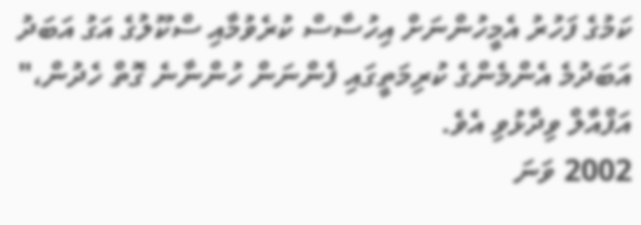ކަމުގެ ފަހުރު އެމީހުންނަށް އިހުސާސް ކުރެވުމާއި ސްކޫލުގެ އަގު އަބަދު އަބަދުމެ އެންމެންގެ ކުރިމަތީގައި ފެންނަން ހުންނާނެ ގޮތް ހެދުން،" އަފްއާލް ވިދާޅުވި އެވެ.
2002 ވަނަ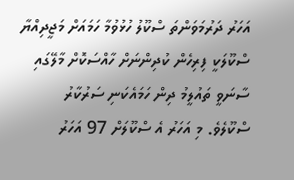އަހަރު ދަރުމަވަންތަ ސްކޫލު ހުޅުވުމާ ހަމައަށް މަޖީދިއްޔާ ސްކޫލަކީ ފިރިހެން ކުދިންނަށް ހާއްސަކޮށް މާލޭގައި ސާނަވީ ތައުލީމު ދިން ހަމައެކަނި ސަރުކާރު ސްކޫލެވެ. މި އަހަރު އެ ސްކޫލަށް 97 އަހަރު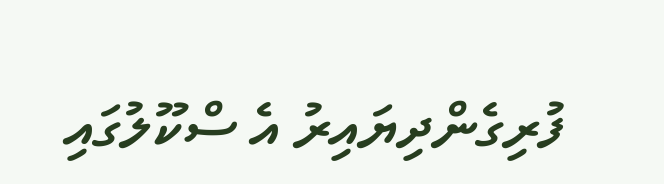ފުރިގެންދިޔައިރު އެ ސްކޫލުގައި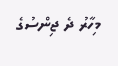މިހާރު ދެ ޖިންސުގެ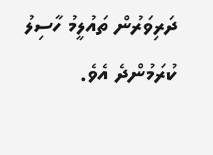ދަރިވަރުން ތައުލީމު ހާސިލު ކުރަމުންދެ އެވެ.